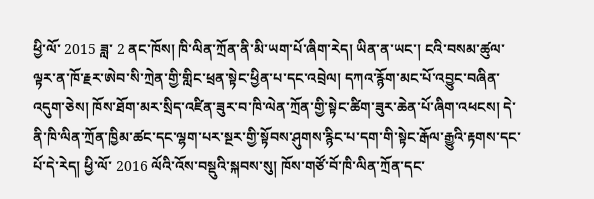ཕྱི་ལོ་ 2015 ཟླ་ 2 ནང་ཁོས། ཁི་ལིན་ཀྲོན་ནི་མི་ཡག་པོ་ཞིག་རེད། ཡིན་ན་ཡང་། ངའི་བསམ་ཚུལ་ལྟར་ན་ཁོ་རྗར་ཨེབ་སི་ཀྲེན་གྱི་གླིང་ཕྲན་སྟེང་ཕྱིན་པ་དང་འབྲེལ། དཀའ་རྙོག་མང་པོ་འབྱུང་བཞིན་འདུག་ཅེས། ཁོས་ཐོག་མར་སྲིད་འཛིན་ཟུར་བ་ཁི་ལེན་ཀྲོན་གྱི་སྟེང་ཚིག་ཟུར་ཆེན་པོ་ཞིག་འཕངས། དེ་ནི་ཁི་ལིན་ཀྲོན་ཁྱིམ་ཚང་དང་ལྷག་པར་སྔར་གྱི་སྟོབས་ཤུགས་རྙིང་པ་དག་གི་སྟེང་རྒོལ་རྒྱུའི་རྟགས་དང་པོ་དེ་རེད། ཕྱི་ལོ་ 2016 ལོའི་འོས་བསྡུའི་སྐབས་སུ། ཁོས་གཙོ་བོ་ཁི་ལིན་ཀྲོན་དང་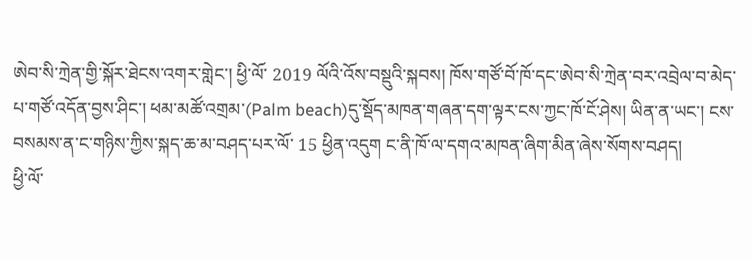ཨེབ་སི་ཀྲེན་གྱི་སྐོར་ཐེངས་འགར་གླེང་། ཕྱི་ལོ་ 2019 ལོའི་འོས་བསྡུའི་སྐབས། ཁོས་གཙོ་བོ་ཁོ་དང་ཨེབ་སི་ཀྲེན་བར་འབྲེལ་བ་མེད་པ་གཙོ་འདོན་བྱས་ཤིང་། ཕམ་མཚོ་འགྲམ་(Palm beach)དུ་སྡོད་མཁན་གཞན་དག་ལྟར་ངས་ཀྱང་ཁོ་ངོ་ཤེས། ཡིན་ན་ཡང་། ངས་བསམས་ན་ང་གཉིས་ཀྱིས་སྐད་ཆ་མ་བཤད་པར་ལོ་ 15 ཕྱིན་འདུག ང་ནི་ཁོ་ལ་དགའ་མཁན་ཞིག་མིན་ཞེས་སོགས་བཤད།
ཕྱི་ལོ་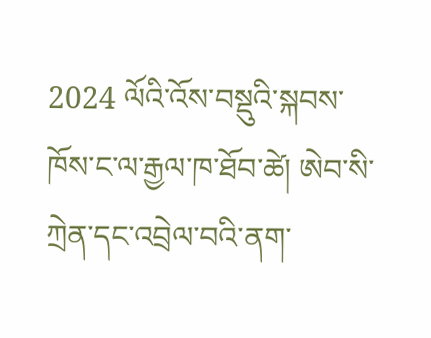2024 ལོའི་འོས་བསྡུའི་སྐབས་ཁོས་ང་ལ་རྒྱལ་ཁ་ཐོབ་ཚེ། ཨེབ་སི་ཀྲེན་དང་འབྲེལ་བའི་ནག་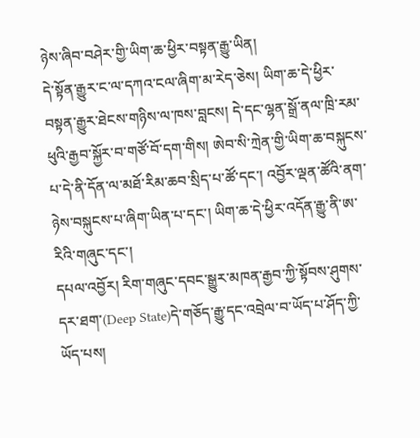ཉེས་ཞིབ་བཤེར་གྱི་ཡིག་ཆ་ཕྱིར་བསྟན་རྒྱུ་ཡིན།
དེ་སྟོན་རྒྱུར་ང་ལ་དཀའ་ངལ་ཞིག་མ་རེད་ཅེས། ཡིག་ཆ་དེ་ཕྱིར་བསྟན་རྒྱུར་ཐེངས་གཉིས་ལ་ཁས་བླངས། དེ་དང་ལྷན་སྒྲོ་ནལ་ཁྲི་རམ་ཕུའི་རྒྱབ་སྐྱོར་བ་གཙོ་བོ་དག་གིས། ཨེབ་སི་ཀྲེན་གྱི་ཡིག་ཆ་བསྐུངས་པ་དེ་ནི་དོན་ལ་མཐོ་རིམ་ཆབ་སྲིད་པ་ཚོ་དང་། འབྱོར་ལྡན་ཚོའི་ནག་ཉེས་བསྐུངས་པ་ཞིག་ཡིན་པ་དང་། ཡིག་ཆ་དེ་ཕྱིར་འདོན་རྒྱུ་ནི་ཨ་རིའི་གཞུང་དང་།
དཔལ་འབྱོར། རིག་གཞུང་དབང་སྒྱུར་མཁན་རྒྱབ་ཀྱི་སྟོབས་ཤུགས་དར་ཐག་(Deep State)དེ་གཅོད་རྒྱུ་དང་འབྲེལ་བ་ཡོད་པ་ཤོད་ཀྱི་ཡོད་པས།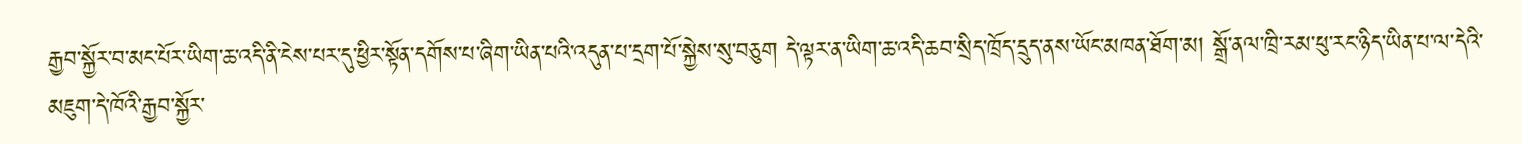རྒྱབ་སྐྱོར་བ་མང་པོར་ཡིག་ཆ་འདི་ནི་ངེས་པར་དུ་ཕྱིར་སྟོན་དགོས་པ་ཞིག་ཡིན་པའི་འདུན་པ་དྲག་པོ་སྐྱེས་སུ་བཅུག དེ་ལྟར་ན་ཡིག་ཆ་འདི་ཆབ་སྲིད་ཁྲོད་དྲུད་ནས་ཡོང་མཁན་ཐོག་མ། སྒྲོ་ནལ་ཁྲི་རམ་ཕུ་རང་ཉིད་ཡིན་པ་ལ་དེའི་མཇུག་དེ་ཁོའི་རྒྱབ་སྐྱོར་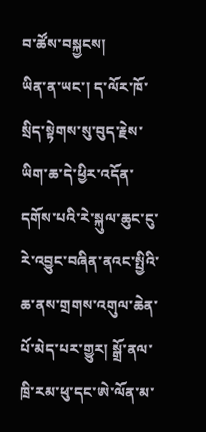བ་ཚོས་བསྐྱངས།
ཡིན་ན་ཡང་། ད་ལོར་ཁོ་སྲིད་སྟེགས་སུ་བུད་རྗེས་ཡིག་ཆ་དེ་ཕྱིར་འདོན་དགོས་པའི་རེ་སྐུལ་ཆུང་ངུ་རེ་འབྱུང་བཞིན་ནའང་སྤྱིའི་ཆ་ནས་གྲགས་འགུལ་ཆེན་པོ་མེད་པར་གྱུར། སྒྲོ་ནལ་ཁྲི་རམ་ཕུ་དང་ཨེ་ལོན་མ་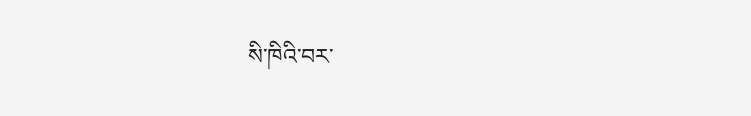སི་ཁིའི་བར་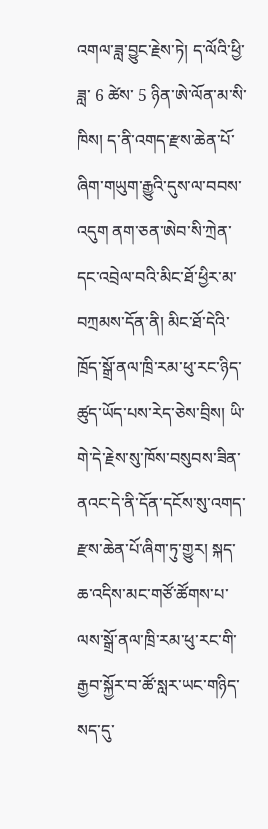འགལ་ཟླ་བྱུང་རྗེས་ཏེ། ད་ལོའི་ཕྱི་ཟླ་ 6 ཚེས་ 5 ཉིན་ཨེ་ལོན་མ་སི་ཁིས། ད་ནི་འགད་རྫས་ཆེན་པོ་ཞིག་གཡུག་རྒྱུའི་དུས་ལ་བབས་འདུག ནག་ཅན་ཨེབ་སི་ཀྲེན་དང་འབྲེལ་བའི་མིང་ཐོ་ཕྱིར་མ་བཀྲམས་དོན་ནི། མིང་ཐོ་དེའི་ཁྲོད་སྒྲོ་ནལ་ཁྲི་རམ་ཕུ་རང་ཉིད་ཚུད་ཡོད་པས་རེད་ཅེས་བྲིས། ཡི་གེ་དེ་རྗེས་སུ་ཁོས་བསུབས་ཟིན་ནའང་དེ་ནི་དོན་དངོས་སུ་འགད་རྫས་ཆེན་པོ་ཞིག་ཏུ་གྱུར། སྐད་ཆ་འདིས་མང་གཙོ་ཚོགས་པ་ལས་སྒྲོ་ནལ་ཁྲི་རམ་ཕུ་རང་གི་རྒྱབ་སྐྱོར་བ་ཚོ་སླར་ཡང་གཉིད་སད་དུ་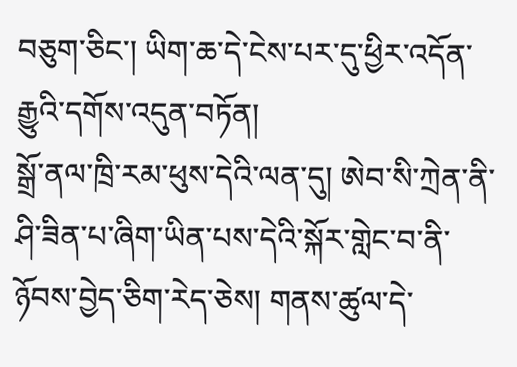བཅུག་ཅིང་། ཡིག་ཆ་དེ་ངེས་པར་དུ་ཕྱིར་འདོན་རྒྱུའི་དགོས་འདུན་བཏོན།
སྒྲོ་ནལ་ཁྲི་རམ་ཕུས་དེའི་ལན་དུ། ཨེབ་སི་ཀྲེན་ནི་ཤི་ཟིན་པ་ཞིག་ཡིན་པས་དེའི་སྐོར་གླེང་བ་ནི་ཉོབས་བྱེད་ཅིག་རེད་ཅེས། གནས་ཚུལ་དེ་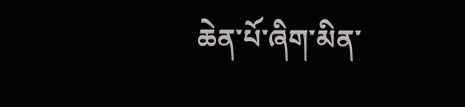ཆེན་པོ་ཞིག་མིན་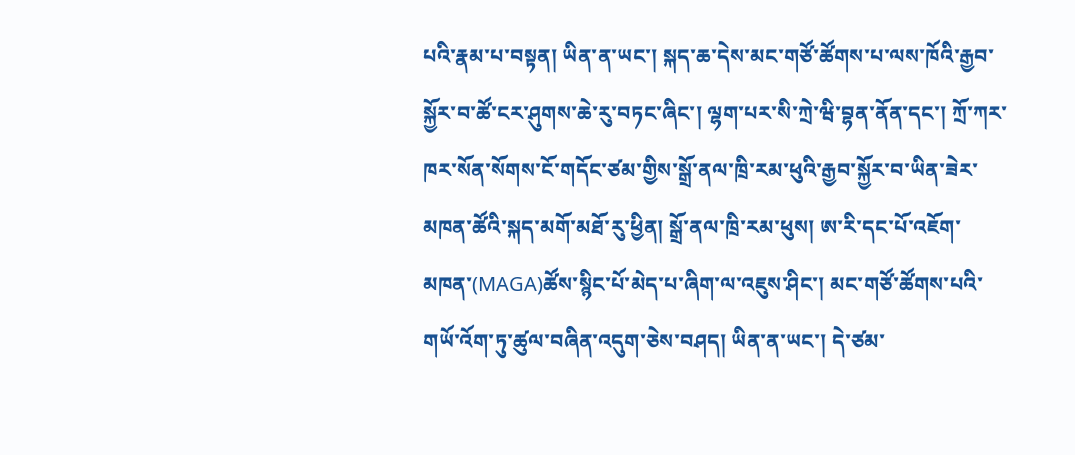པའི་རྣམ་པ་བསྟན། ཡིན་ན་ཡང་། སྐད་ཆ་དེས་མང་གཙོ་ཚོགས་པ་ལས་ཁོའི་རྒྱབ་སྐྱོར་བ་ཚོ་ངར་ཤུགས་ཆེ་རུ་བཏང་ཞིང་། ལྷག་པར་སི་ཀྲེ་ཝི་བྷན་ནོན་དང་། ཀྲོ་ཀར་ཁར་སོན་སོགས་ངོ་གདོང་ཙམ་གྱིས་སྒྲོ་ནལ་ཁྲི་རམ་ཕུའི་རྒྱབ་སྐྱོར་བ་ཡིན་ཟེར་མཁན་ཚོའི་སྐད་མགོ་མཐོ་རུ་ཕྱིན། སྒྲོ་ནལ་ཁྲི་རམ་ཕུས། ཨ་རི་དང་པོ་འཇོག་མཁན་(MAGA)ཚོས་སྙིང་པོ་མེད་པ་ཞིག་ལ་འཇུས་ཤིང་། མང་གཙོ་ཚོགས་པའི་གཡོ་འོག་ཏུ་ཚུལ་བཞིན་འདུག་ཅེས་བཤད། ཡིན་ན་ཡང་། དེ་ཙམ་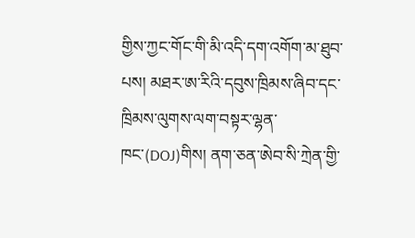གྱིས་ཀྱང་གོང་གི་མི་འདི་དག་འགོག་མ་ཐུབ་པས། མཐར་ཨ་རིའི་དབུས་ཁྲིམས་ཞིབ་དང་ཁྲིམས་ལུགས་ལག་བསྟར་ལྷན་ཁང་(DOJ)གིས། ནག་ཅན་ཨེབ་སི་ཀྲེན་གྱི་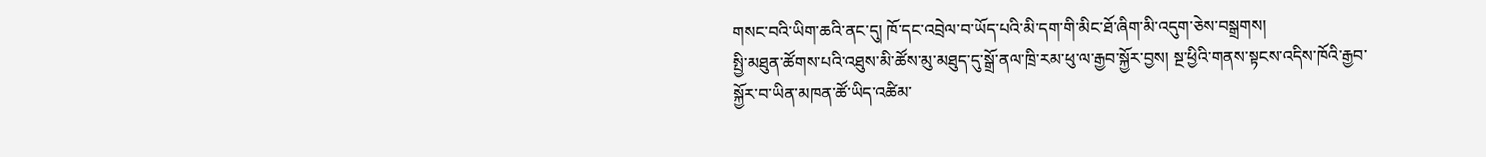གསང་བའི་ཡིག་ཆའི་ནང་དུ། ཁོ་དང་འབྲེལ་བ་ཡོད་པའི་མི་དག་གི་མིང་ཐོ་ཞིག་མི་འདུག་ཅེས་བསྒྲགས།
སྤྱི་མཐུན་ཚོགས་པའི་འཐུས་མི་ཚོས་མུ་མཐུད་དུ་སྒྲོ་ནལ་ཁྲི་རམ་ཕུ་ལ་རྒྱབ་སྐྱོར་བྱས། སྔ་ཕྱིའི་གནས་སྟངས་འདིས་ཁོའི་རྒྱབ་སྐྱོར་བ་ཡིན་མཁན་ཚོ་ཡིད་འཚིམ་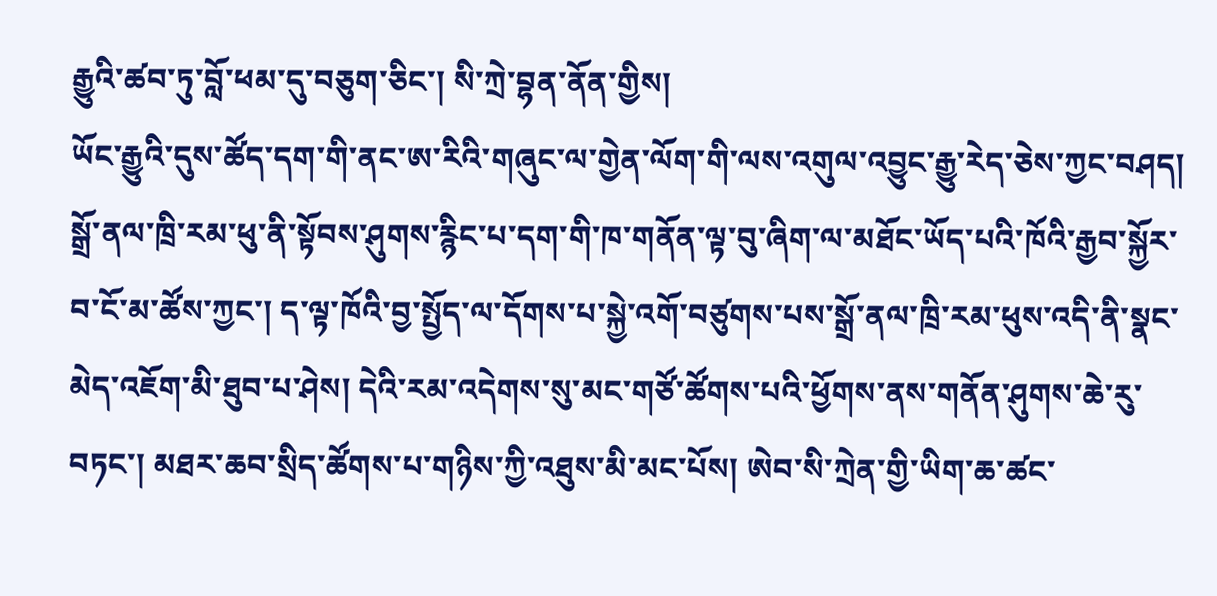རྒྱུའི་ཚབ་ཏུ་བློ་ཕམ་དུ་བཅུག་ཅིང་། སི་ཀྲེ་བྷན་ནོན་གྱིས།
ཡོང་རྒྱུའི་དུས་ཚོད་དག་གི་ནང་ཨ་རིའི་གཞུང་ལ་གྱེན་ལོག་གི་ལས་འགུལ་འབྱུང་རྒྱུ་རེད་ཅེས་ཀྱང་བཤད། སྒྲོ་ནལ་ཁྲི་རམ་ཕུ་ནི་སྟོབས་ཤུགས་རྙིང་པ་དག་གི་ཁ་གནོན་ལྟ་བུ་ཞིག་ལ་མཐོང་ཡོད་པའི་ཁོའི་རྒྱབ་སྐྱོར་བ་ངོ་མ་ཚོས་ཀྱང་། ད་ལྟ་ཁོའི་བྱ་སྤྱོད་ལ་དོགས་པ་སྐྱེ་འགོ་བཙུགས་པས་སྒྲོ་ནལ་ཁྲི་རམ་ཕུས་འདི་ནི་སྣང་མེད་འཇོག་མི་ཐུབ་པ་ཤེས། དེའི་རམ་འདེགས་སུ་མང་གཙོ་ཚོགས་པའི་ཕྱོགས་ནས་གནོན་ཤུགས་ཆེ་རུ་བཏང་། མཐར་ཆབ་སྲིད་ཚོགས་པ་གཉིས་ཀྱི་འཐུས་མི་མང་པོས། ཨེབ་སི་ཀྲེན་གྱི་ཡིག་ཆ་ཚང་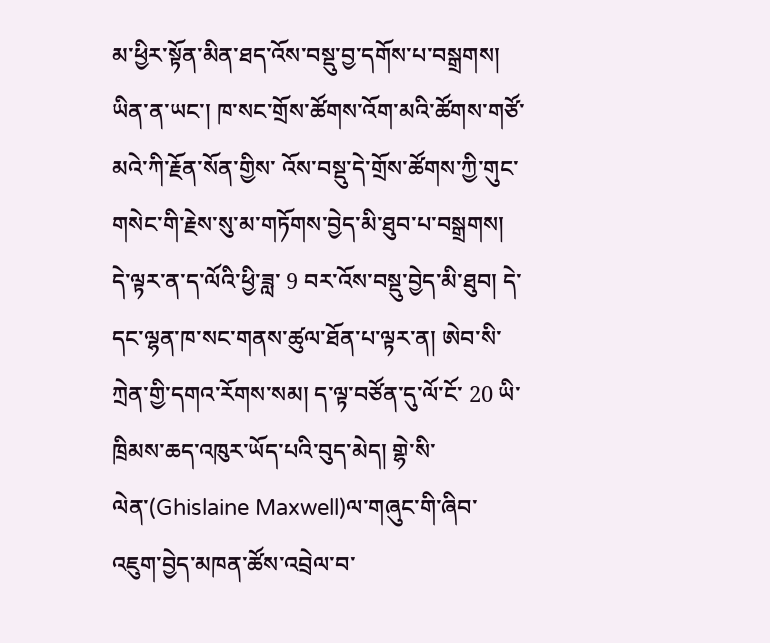མ་ཕྱིར་སྟོན་མིན་ཐད་འོས་བསྡུ་བྱ་དགོས་པ་བསྒྲགས།
ཡིན་ན་ཡང་། ཁ་སང་གྲོས་ཚོགས་འོག་མའི་ཚོགས་གཙོ་མའེ་ཀི་རྗོན་སོན་གྱིས་ འོས་བསྡུ་དེ་གྲོས་ཚོགས་ཀྱི་གུང་གསེང་གི་རྗེས་སུ་མ་གཏོགས་བྱེད་མི་ཐུབ་པ་བསྒྲགས། དེ་ལྟར་ན་ད་ལོའི་ཕྱི་ཟླ་ 9 བར་འོས་བསྡུ་བྱེད་མི་ཐུབ། དེ་དང་ལྷན་ཁ་སང་གནས་ཚུལ་ཐོན་པ་ལྟར་ན། ཨེབ་སི་ཀྲེན་གྱི་དགའ་རོགས་སམ། ད་ལྟ་བཙོན་དུ་ལོ་ངོ་ 20 ཡི་ཁྲིམས་ཆད་འཁུར་ཡོད་པའི་བུད་མེད། གྷེ་སི་ལེན་(Ghislaine Maxwell)ལ་གཞུང་གི་ཞིབ་འཇུག་བྱེད་མཁན་ཚོས་འབྲེལ་བ་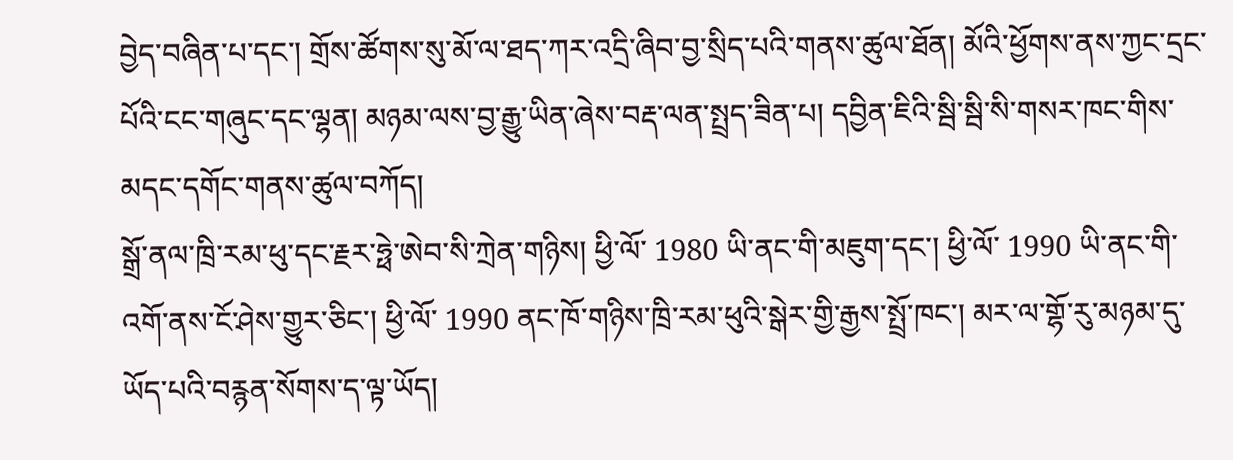བྱེད་བཞིན་པ་དང་། གྲོས་ཚོགས་སུ་མོ་ལ་ཐད་ཀར་འདྲི་ཞིབ་བྱ་སྲིད་པའི་གནས་ཚུལ་ཐོན། མོའི་ཕྱོགས་ནས་ཀྱང་དྲང་པོའི་ངང་གཞུང་དང་ལྷན། མཉམ་ལས་བྱ་རྒྱུ་ཡིན་ཞེས་བརྡ་ལན་སྤྲད་ཟིན་པ། དབྱིན་ཇིའི་སྦི་སྦི་སི་གསར་ཁང་གིས་མདང་དགོང་གནས་ཚུལ་བཀོད།
སྒྲོ་ནལ་ཁྲི་རམ་ཕུ་དང་རྗར་ཧྥེ་ཨེབ་སི་ཀྲེན་གཉིས། ཕྱི་ལོ་ 1980 ཡི་ནང་གི་མཇུག་དང་། ཕྱི་ལོ་ 1990 ཡི་ནང་གི་འགོ་ནས་ངོ་ཤེས་གྱུར་ཅིང་། ཕྱི་ལོ་ 1990 ནང་ཁོ་གཉིས་ཁྲི་རམ་ཕུའི་སྒེར་གྱི་རྒྱས་སྤྲོ་ཁང་། མར་ལ་གྷོ་རུ་མཉམ་དུ་ཡོད་པའི་བརྙན་སོགས་ད་ལྟ་ཡོད།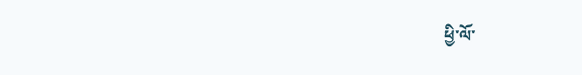ཕྱི་ལོ་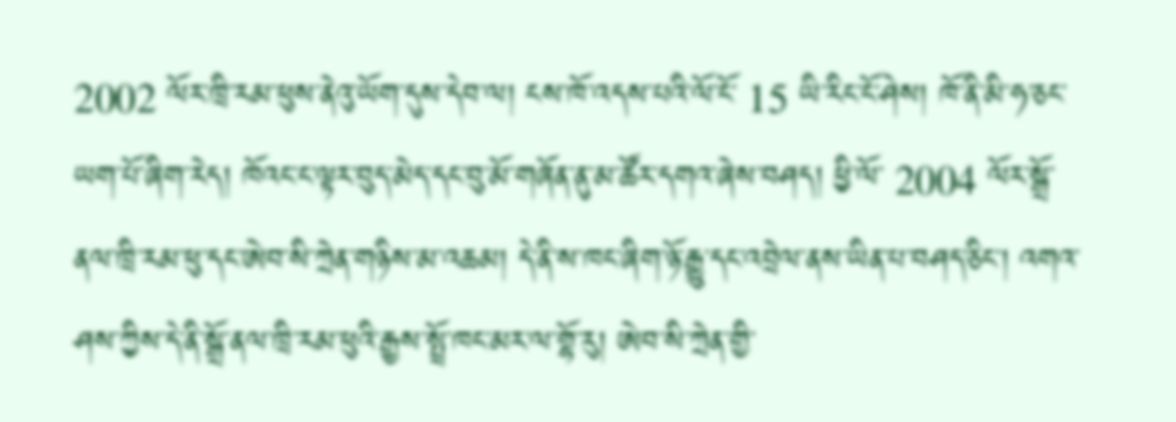2002 ལོར་ཁྲི་རམ་ཕུས་ནེའུ་ཡོག་དུས་དེབ་ལ། ངས་ཁོ་འདས་པའི་ལོ་ངོ་ 15 ཡི་རིང་ངོ་ཤེས། ཁོ་ནི་མི་ཧ་ཅང་ཡག་པོ་ཞིག་རེད། ཁོའང་ང་ལྟར་བུད་མེད་དང་བུ་མོ་གཞོན་ནུ་མ་ཚོར་དགའ་ཞེས་བཤད། ཕྱི་ལོ་ 2004 ལོར་སྒྲོ་ནལ་ཁྲི་རམ་ཕུ་དང་ཨེབ་སི་ཀྲེན་གཉིས་མ་འཆམ། དེ་ནི་ས་ཁང་ཞིག་ཉོ་རྒྱུ་དང་འབྲེལ་ནས་ཡིན་པ་བཤད་ཅིང་། འགའ་ཤས་ཀྱིས་དེ་ནི་སྒྲོ་ནལ་ཁྲི་རམ་ཕུའི་རྒྱས་སྤྲོ་ཁང་མར་ལ་གྷོ་རུ། ཨེབ་སི་ཀྲེན་གྱི་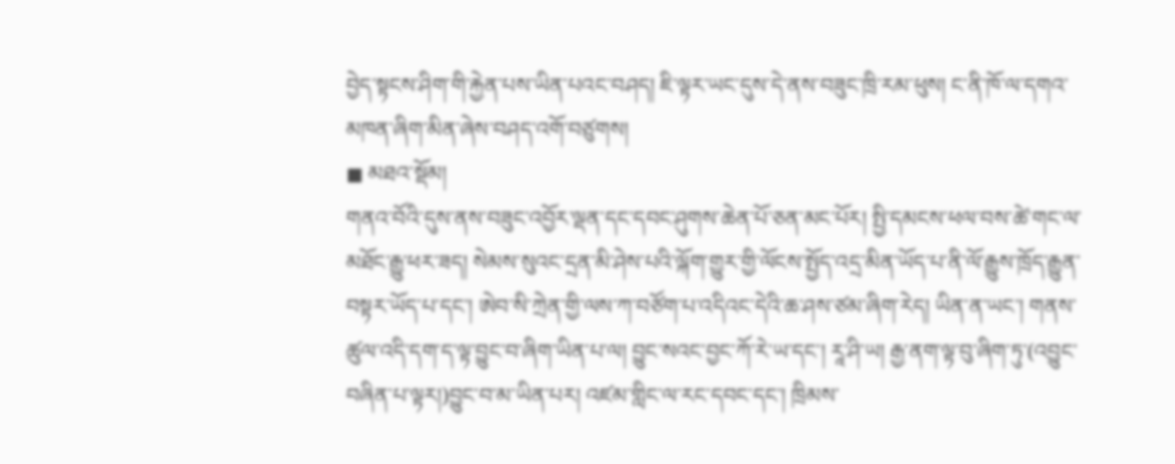བྱེད་སྟངས་ཤིག་གི་རྐྱེན་པས་ཡིན་པའང་བཤད། ཇི་ལྟར་ཡང་དུས་དེ་ནས་བཟུང་ཁྲི་རམ་ཕུས། ང་ནི་ཁོ་ལ་དགའ་མཁན་ཞིག་མིན་ཞེས་བཤད་འགོ་བཙུགས།
◼ མཐའ་སྡོམ།
གནའ་བོའི་དུས་ནས་བཟུང་འབྱོར་ལྡན་དང་དབང་ཤུགས་ཆེན་པོ་ཅན་མང་པོར། སྤྱི་དམངས་ཕལ་བས་ཚེ་གང་ལ་མཐོང་རྒྱུ་ཕར་ཟད། སེམས་སུའང་དྲན་མི་ཤེས་པའི་ལྐོག་གྱུར་གྱི་ལོངས་སྤྱོད་འདྲ་མིན་ཡོད་པ་ནི་ལོ་རྒྱུས་ཁྲོད་རྒྱུན་བསྟར་ཡོད་པ་དང་། ཨེབ་སི་ཀྲེན་གྱི་ལས་ཀ་བཙོག་པ་འདིའང་དེའི་ཆ་ཤས་ཙམ་ཞིག་རེད། ཡིན་ན་ཡང་། གནས་ཚུལ་འདི་དག་ད་ལྟ་བྱུང་བ་ཞིག་ཡིན་པ་ལ། བྱུང་སའང་བྱང་ཀོ་རེ་ཡ་དང་། རཱ་ཤི་ཡ། རྒྱ་ནག་ལྟ་བུ་ཞིག་ཏུ་(འབྱུང་བཞིན་པ་ལྟར།)བྱུང་བ་མ་ཡིན་པར། འཛམ་གླིང་ལ་རང་དབང་དང་། ཁྲིམས་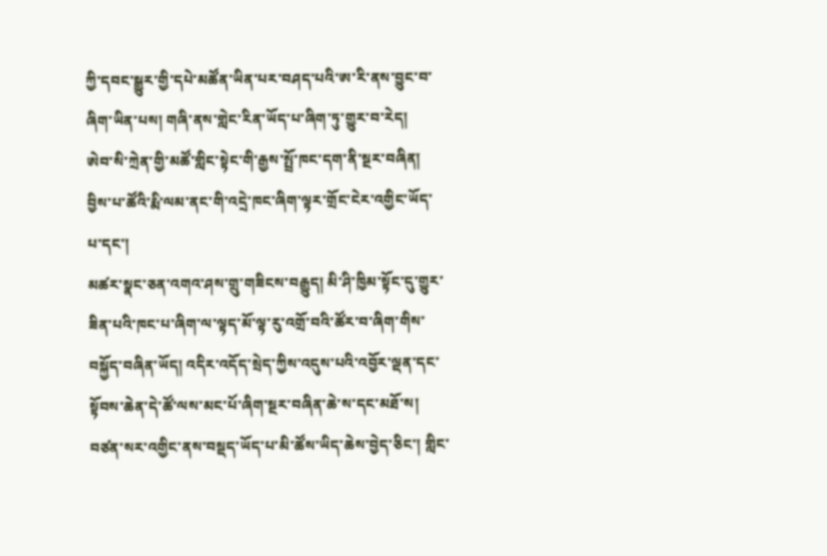ཀྱི་དབང་སྒྱུར་གྱི་དཔེ་མཚོན་ཡིན་པར་བཤད་པའི་ཨ་རི་ནས་བྱུང་བ་ཞིག་ཡིན་པས། གཞི་ནས་གླེང་རིན་ཡོད་པ་ཞིག་ཏུ་གྱུར་བ་རེད།
ཨེབ་སི་ཀྲེན་གྱི་མཚོ་གླིང་སྟེང་གི་རྒྱས་སྤྲོ་ཁང་དག་ནི་སྔར་བཞིན། བྱིས་པ་ཚོའི་རྨི་ལམ་ནང་གི་འདྲེ་ཁང་ཞིག་ལྟར་གྲོང་ངེར་འགྱིང་ཡོད་པ་དང་།
མཚར་སྣང་ཅན་འགའ་ཤས་གྲུ་གཟིངས་བརྒྱུད། མི་ཤི་ཁྱིམ་སྟོང་དུ་གྱུར་ཟིན་པའི་ཁང་པ་ཞིག་ལ་ལྟད་མོ་ལྟ་རུ་འགྲོ་བའི་ཚོར་བ་ཞིག་གིས་བསྐྱོད་བཞིན་ཡོད། འདིར་འདོད་སྲེད་ཀྱིས་འདུས་པའི་འབྱོར་ལྡན་དང་སྟོབས་ཆེན་དེ་ཚོ་ལས་མང་པོ་ཞིག་སྔར་བཞིན་ཆེ་ས་དང་མཐོ་ས། བཙན་སར་འགྱིང་ནས་བསྡད་ཡོད་པ་མི་ཚོས་ཡིད་ཆེས་བྱེད་ཅིང་། གླིང་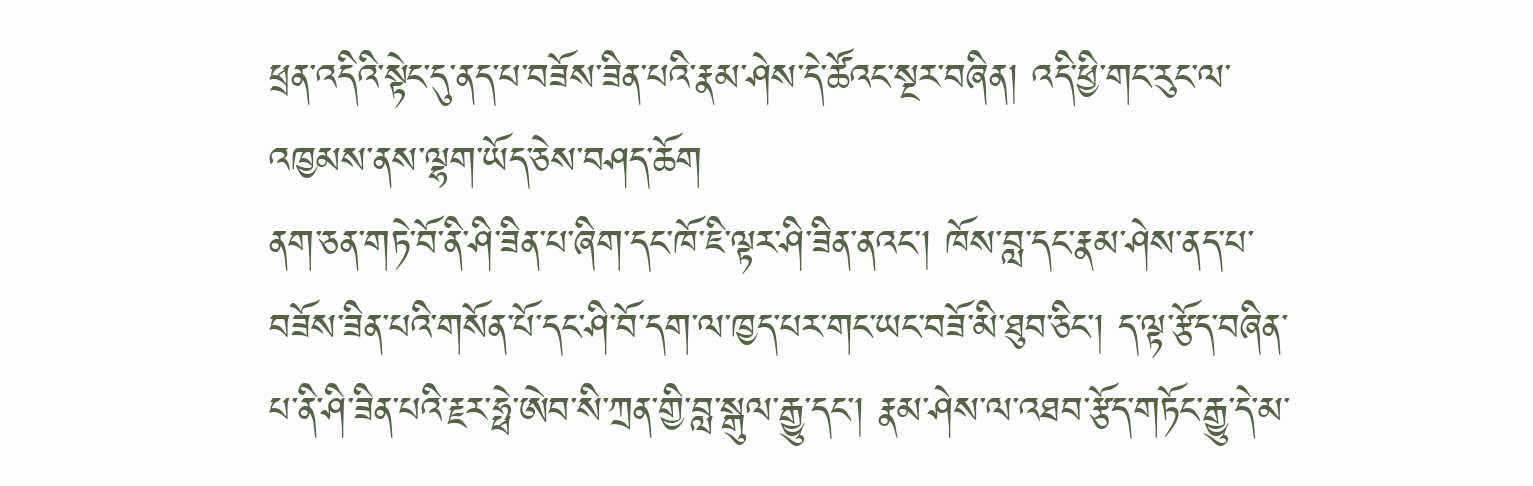ཕྲན་འདིའི་སྟེང་དུ་ནད་པ་བཟོས་ཟིན་པའི་རྣམ་ཤེས་དེ་ཚོའང་སྔར་བཞིན། འདི་ཕྱི་གང་རུང་ལ་འཁྱམས་ནས་ལྷག་ཡོད་ཅེས་བཤད་ཆོག
ནག་ཅན་གཏེ་བོ་ནི་ཤི་ཟིན་པ་ཞིག་དང་ཁོ་ཇི་ལྟར་ཤི་ཟིན་ནའང་། ཁོས་བླ་དང་རྣམ་ཤེས་ནད་པ་བཟོས་ཟིན་པའི་གསོན་པོ་དང་ཤི་བོ་དག་ལ་ཁྱད་པར་གང་ཡང་བཟོ་མི་ཐུབ་ཅིང་། ད་ལྟ་རྩོད་བཞིན་པ་ནི་ཤི་ཟིན་པའི་རྗར་ཧྥེ་ཨེབ་སི་ཀྲན་གྱི་བླ་སྒུལ་རྒྱུ་དང་། རྣམ་ཤེས་ལ་འཐབ་རྩོད་གཏོང་རྒྱུ་དེ་མ་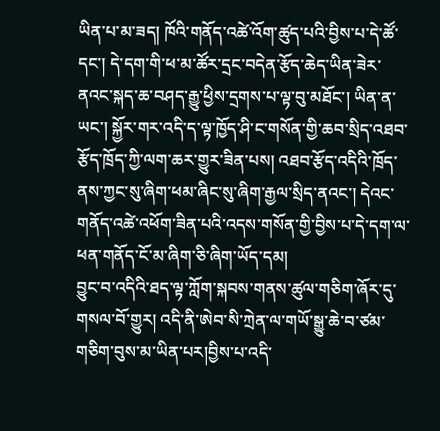ཡིན་པ་མ་ཟད། ཁོའི་གནོད་འཚེ་འོག་ཚུད་པའི་བྱིས་པ་དེ་ཚོ་དང་། དེ་དག་གི་ཕ་མ་ཚོར་དྲང་བདེན་རྩོད་ཆེད་ཡིན་ཟེར་ནའང་སྐད་ཆ་བཤད་རྒྱུ་ཕྱིས་དྲགས་པ་ལྟ་བུ་མཐོང་། ཡིན་ན་ཡང་། སྐྱོར་གར་འདི་ད་ལྟ་ཁྱོད་ཤི་ང་གསོན་གྱི་ཆབ་སྲིད་འཐབ་རྩོད་ཁྲོད་ཀྱི་ལག་ཆར་གྱུར་ཟིན་པས། འཐབ་རྩོད་འདིའི་ཁྲོད་ནས་ཀྱང་སུ་ཞིག་ཕམ་ཞིང་སུ་ཞིག་རྒྱལ་སྲིད་ནའང་། དེའང་གནོད་འཚེ་འཕོག་ཟིན་པའི་འདས་གསོན་གྱི་བྱིས་པ་དེ་དག་ལ་ཕན་གནོད་ངོ་མ་ཞིག་ཅི་ཞིག་ཡོད་དམ།
བྱུང་བ་འདིའི་ཐད་ལྟ་ཀློག་སྐབས་གནས་ཚུལ་གཅིག་ཞོར་དུ་གསལ་བོ་གྱུར། འདི་ནི་ཨེབ་སི་ཀྲེན་ལ་གཡོ་སྒྱུ་ཆེ་བ་ཙམ་གཅིག་བུས་མ་ཡིན་པར།བྱིས་པ་འདི་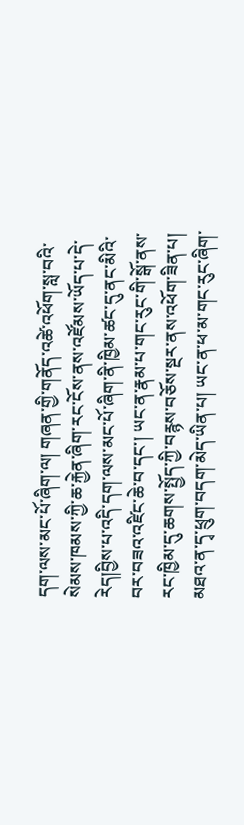དག་ལས་མང་པོ་ཞིག་ལ། གཞན་གྱི་གནོད་འཚེ་འཕོག་སླ་བའི་སེམས་ཁམས་ཀྱི་ཆ་རྐྱེན་ཞིག་རང་ངོས་ནས་འཛོམས་ཡོད་པ་དེ་རེད།བྱིས་པ་འདི་དག་ལས་མང་པོ་ཞིག་ནི་ཁྱིམ་ཚང་དུ་ནང་མིའི་བར་བཟའ་འཛིང་ཆེ་བ་དང་། ཡང་ན་རྣམ་པ་གང་རུང་གི་སྒོ་ནས་རང་ཁྱིམ་དུ་ཆགས་སྤྱོད་ཀྱི་བརྙས་བཅོས་སྔར་ནས་འཕོག་ཟིན་པ། མཐའ་ན་དྭ་ཕྲུག་བདག་མེད་ཡིན་པ། ཡང་ན་ཕ་མ་གང་རུང་ཞིག་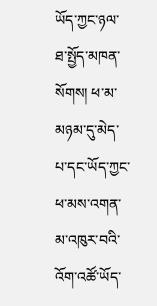ཡོད་ཀྱང་ཉལ་ཐ་སྤྱོད་མཁན་སོགས། ཕ་མ་མཉམ་དུ་མེད་པ་དང་ཡོད་ཀྱང་ཕ་མས་འགན་མ་འཁུར་བའི་འོག་འཚོ་ཡོད་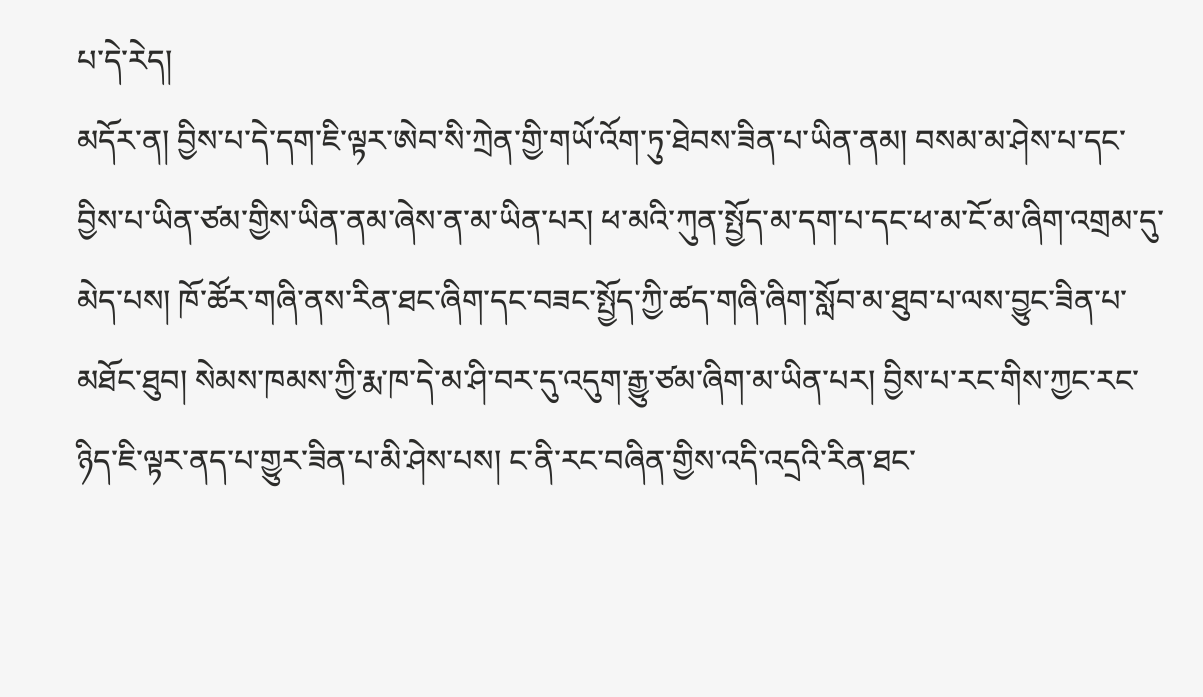པ་དེ་རེད།
མདོར་ན། བྱིས་པ་དེ་དག་ཇི་ལྟར་ཨེབ་སི་ཀྲེན་གྱི་གཡོ་འོག་ཏུ་ཐེབས་ཟིན་པ་ཡིན་ནམ། བསམ་མ་ཤེས་པ་དང་བྱིས་པ་ཡིན་ཙམ་གྱིས་ཡིན་ནམ་ཞེས་ན་མ་ཡིན་པར། ཕ་མའི་ཀུན་སྤྱོད་མ་དག་པ་དང་ཕ་མ་ངོ་མ་ཞིག་འགྲམ་དུ་མེད་པས། ཁོ་ཚོར་གཞི་ནས་རིན་ཐང་ཞིག་དང་བཟང་སྤྱོད་ཀྱི་ཚད་གཞི་ཞིག་སློབ་མ་ཐུབ་པ་ལས་བྱུང་ཟིན་པ་མཐོང་ཐུབ། སེམས་ཁམས་ཀྱི་རྨ་ཁ་དེ་མ་ཤི་བར་དུ་འདུག་རྒྱུ་ཙམ་ཞིག་མ་ཡིན་པར། བྱིས་པ་རང་གིས་ཀྱང་རང་ཉིད་ཇི་ལྟར་ནད་པ་གྱུར་ཟིན་པ་མི་ཤེས་པས། ང་ནི་རང་བཞིན་གྱིས་འདི་འདྲའི་རིན་ཐང་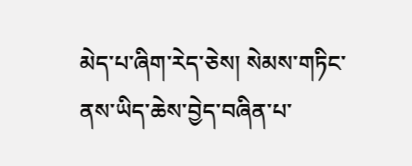མེད་པ་ཞིག་རེད་ཅེས། སེམས་གཏིང་ནས་ཡིད་ཆེས་བྱེད་བཞིན་པ་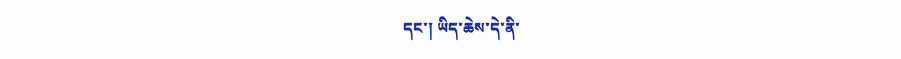དང་། ཡིད་ཆེས་དེ་ནི་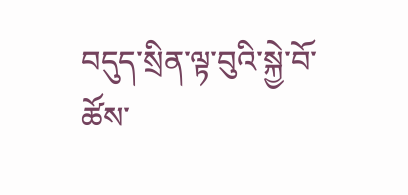བདུད་སྲིན་ལྟ་བུའི་སྐྱེ་བོ་ཚོས་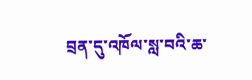བྲན་དུ་འཁོལ་སླ་བའི་ཆ་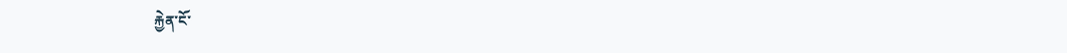རྐྱེན་ངོ་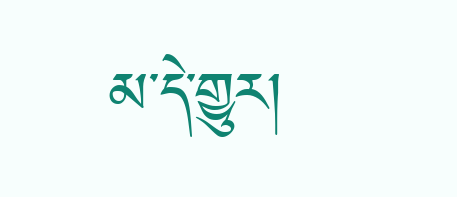མ་དེ་གྱུར།